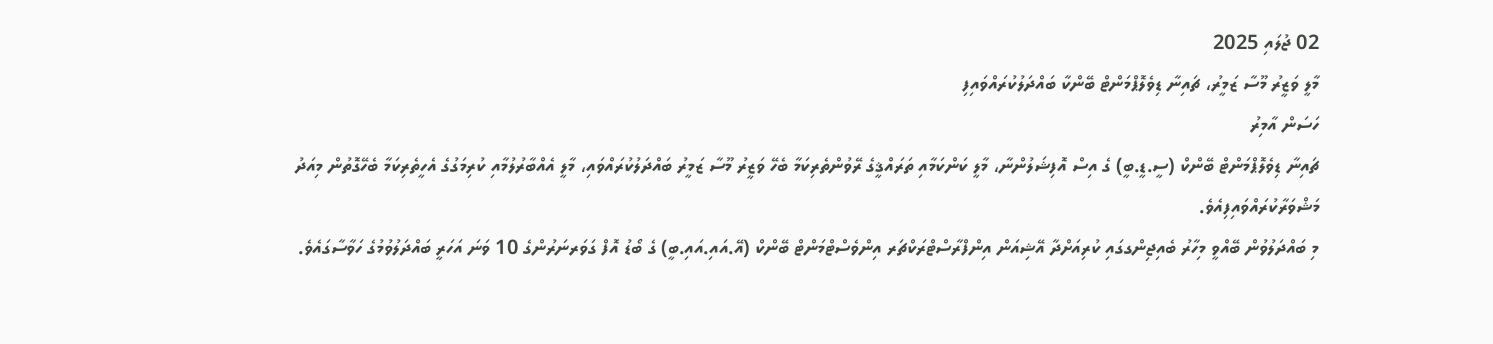02 ޖުލައި 2025
މާލީ ވަޒީރު މޫސާ ޒަމީރު، ޗައިނާ ޑިވެލޮޕްމަންޓް ބޭންކާ ބައްދަލުކުރައްވައިފި
ހަސަން އާމިރު
ޗައިނާ ޑިވެލޮޕްމަންޓް ބޭންކް (ސީ.ޑީ.ބީ) ގެ އިސް އޮފިޝަލުންނާ، މާލީ ކަންކަމާއި ތަރައްޤީގެ ރޭވުންތެރިކަމާ ބެހޭ ވަޒީރު މޫސާ ޒަމީރު ބައްދަލުކުރައްވައި، މާލީ އެއްބާރުލުމާއި ކުރިމަގުގެ އެހީތެރިކަމާ ބެހޭގޮތުން މިއަދު މަޝްވަރާކުރައްވައިފިއެވެ.
މި ބައްދަލުވުން ބޭއްވީ މިހާރު ބެއިޖިންގގައި ކުރިއަށްދާ އޭޝިއަން އިންފްރާސްޓްރަކްޗަރ އިންވެސްޓްމަންޓް ބޭންކް (އޭ.އައި.އައި.ބީ) ގެ ބޯޑު އޮފް ގަވަރނަރުންގެ 10 ވަނަ އަހަރީ ބައްދަލުވުމުގެ ހަވާސާގައެވެ.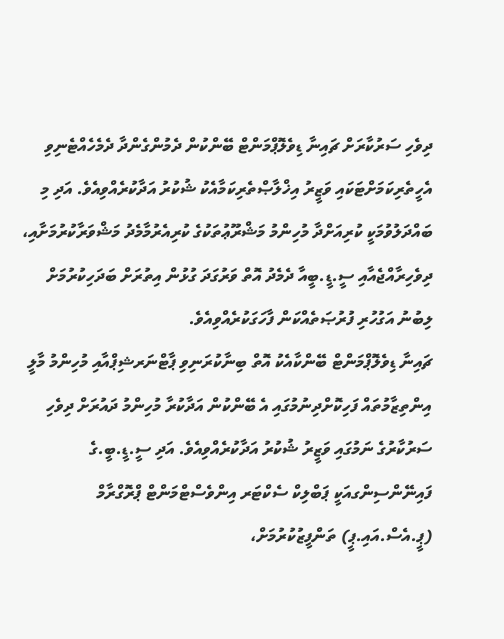ދިވެހި ސަރުކާރަށް ޗައިނާ ޑިވެލޮޕްމަންޓް ބޭންކުން ދެމުންގެންދާ ދެމެހެއްޓެނިވި އެހީތެރިކަމަށްޓަކައި ވަޒީރު އިޚްލާޞްތެރިކަމާއެކު ޝުކުރު އަދާކުރެއްވިއެވެ. އަދި މި ބައްދަލުވުމަކީ ކުރިއަށްދާ މުހިންމު މަޝްރޫޢުތަކުގެ ކުރިއެރުމާމެދު މަޝްވަރާކުރުމަށާއި، ދިވެހިރާއްޖެއާއި ސީ.ޑީ.ބީއާ ދެމެދު އޮތް ވަރުގަދަ ގުޅުން އިތުރަށް ބަދަހިކުރުމަށް ލިބުނު އަގުހުރި ފުރުޞަތެއްކަން ފާހަގަކުރެއްވިއެވެ.
ޗައިނާ ޑިވެލޮޕްމަންޓް ބޭންކާއެކު އޮތް ބިނާކުރަނިވި ޕާޓްނަރޝިޕްއާއި މުހިންމު މާލީ އިންތިޒާމުތައް ފަހިކޮށްދިނުމުގައި އެ ބޭންކުން އަދާކުރާ މުހިންމު ދައުރަށް ދިވެހި ސަރުކާރުގެ ނަމުގައި ވަޒީރު ޝުކުރު އަދާކުރެއްވިއެވެ. އަދި ސީ.ޑީ.ބީ.ގެ ފައިނޭންސިންގއަކީ ޕަބްލިކް ސެކްޓަރ އިންވެސްޓްމަންޓް ޕްރޮގްރާމް (ޕީ.އެސް.އައި.ޕީ) ތަންފީޒުކުރުމަށް،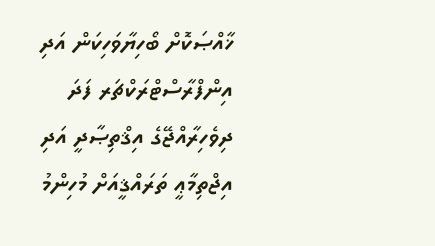ޚާއްޞަކޮށް ބޯހިޔާވަހިކަން އަދި އިންފްރާސްޓްރަކްޗަރ ފަދަ ދިވެހިރާއްޖޭގެ އިޤްތިޞާދީ އަދި އިޖްތިމާޢީ ތަރައްޤީއަށް މުހިންމު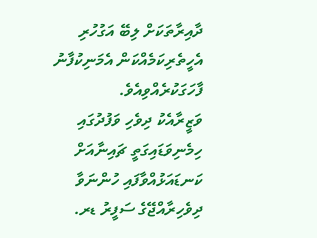ދާއިރާތަކަށް ލިބޭ އަގުހުރި އެހީތެރިކަމެއްކަން އެމަނިކުފާނު ފާހަގަކުރެއްވިއެވެ.
ވަޒީރާއެކު ދިވެހި ވަފުދުގައި ހިމެނިވަޑައިގަތީ ޗައިނާއަށް ކަނޑައަޅުއްވާފައި ހުންނަވާ ދިވެހިރާއްޖޭގެ ސަފީރު ޑރ.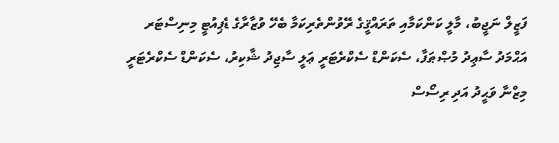ފަޒީލް ނަޖީބު، މާލީ ކަންކަމާއި ތަރައްޤީގެ ރޭވުންތެރިކަމާ ބެހޭ ވުޒާރާގެ ޑެޕިއުޓީ މިނިސްޓަރ އަޙްމަދު ސާޢިދު މުޞްޠަފާ، ސެކަންޑް ސެކްރެޓަރީ ޢަލީ ސާޖިދު ޝާކިރު، ސެކަންޑް ސެކްރެޓަރީ މިޒްނާ ވަޙީދު އަދި ރިސޯސް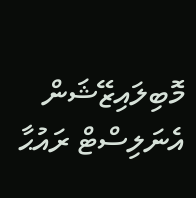މޮބިލައިޒޭޝަން އެނަލިސްޓް ރައުޙާ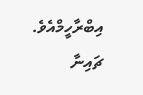އިބްރާހީމްއެވެ.
ޗައިނާ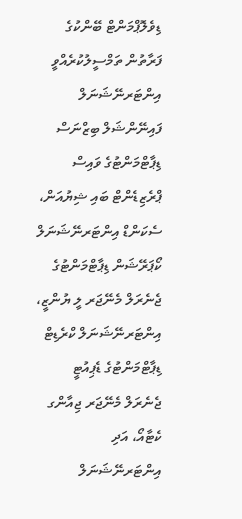ޑިވެލޮޕްމަންޓް ބޭންކުގެ ފަރާތުން ތަމްސީލުކުރެއްވީ އިންޓަރނޭޝަނަލް ފައިނޭންޝަލް ބިޒްނަސް ޑިޕާޓްމަންޓުގެ ވައިސް ޕްރެޒިޑެންޓް ބައި ޝިޔުއަން، ސެކަންޑް އިންޓަރނޭޝަނަލް ކޯޕަރޭޝަން ޑިޕާޓްމަންޓުގެ ޖެނެރަލް މެނޭޖަރ ލީ ޔުންޒީ، އިންޓަރނޭޝަނަލް ކްރެޑިޓް ޑިޕާޓްމަންޓުގެ ޑެޕިއުޓީ ޖެނެރަލް މެނޭޖަރ ޖިއާންގ ކެޓާއޯ، އަދި އިންޓަރނޭޝަނަލް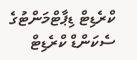ކްރެޑިޓް ޑިޕާޓްމަންޓުގެ ސެކަންޑް ކްރެޑިޓް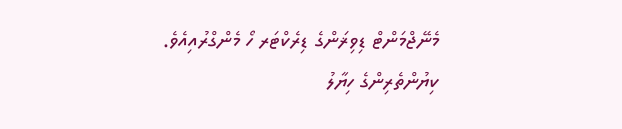މެނޭޖްމަންޓް ޑިވިޜަންގެ ޑިރެކްޓަރ ހޯ މެންގްރުއިއެވެ.
ކިޔުންތެރިންގެ ހިޔާލު